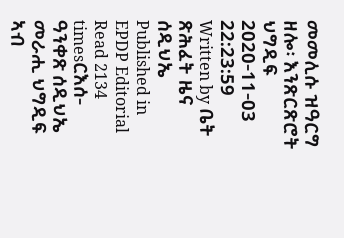መመሊሱ ዝዓርግ ዘሎ፡ እንጽርጽሮት ህግዲፍ
2020-11-03 22:23:59 Written by ቤት ጽሕፈት ዜና ሰዲህኤ Published in EPDP Editorial Read 2134 timesርእሰ-ዓንቀጽ ሰዲህኤ
መራሒ ህግዲፍ ኣብ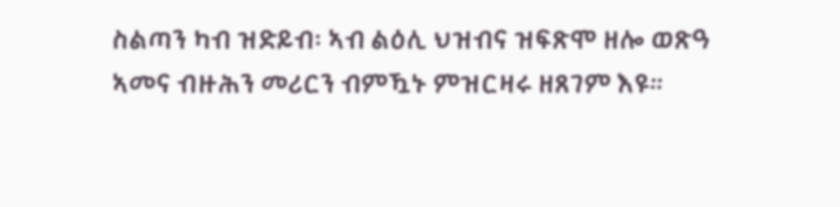ስልጣን ካብ ዝድይብ፡ ኣብ ልዕሊ ህዝብና ዝፍጽሞ ዘሎ ወጽዓ ኣመና ብዙሕን መሪርን ብምዃኑ ምዝርዛሩ ዘጸገም እዩ።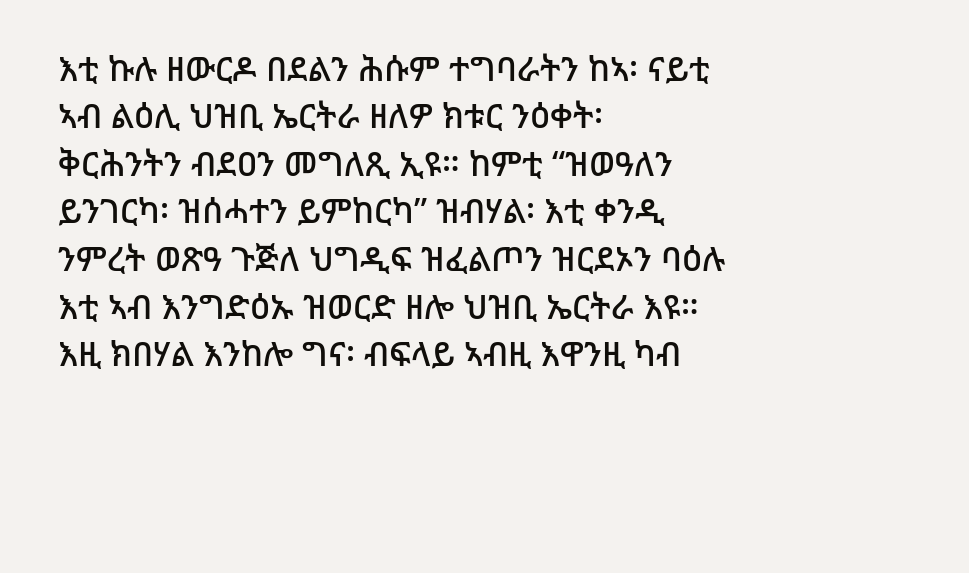እቲ ኩሉ ዘውርዶ በደልን ሕሱም ተግባራትን ከኣ፡ ናይቲ ኣብ ልዕሊ ህዝቢ ኤርትራ ዘለዎ ክቱር ንዕቀት፡ ቅርሕንትን ብደዐን መግለጺ ኢዩ። ከምቲ “ዝወዓለን ይንገርካ፡ ዝሰሓተን ይምከርካ” ዝብሃል፡ እቲ ቀንዲ ንምረት ወጽዓ ጉጅለ ህግዲፍ ዝፈልጦን ዝርደኦን ባዕሉ እቲ ኣብ እንግድዕኡ ዝወርድ ዘሎ ህዝቢ ኤርትራ እዩ። እዚ ክበሃል እንከሎ ግና፡ ብፍላይ ኣብዚ እዋንዚ ካብ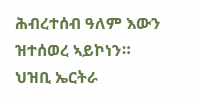ሕብረተሰብ ዓለም እውን ዝተሰወረ ኣይኮነን።
ህዝቢ ኤርትራ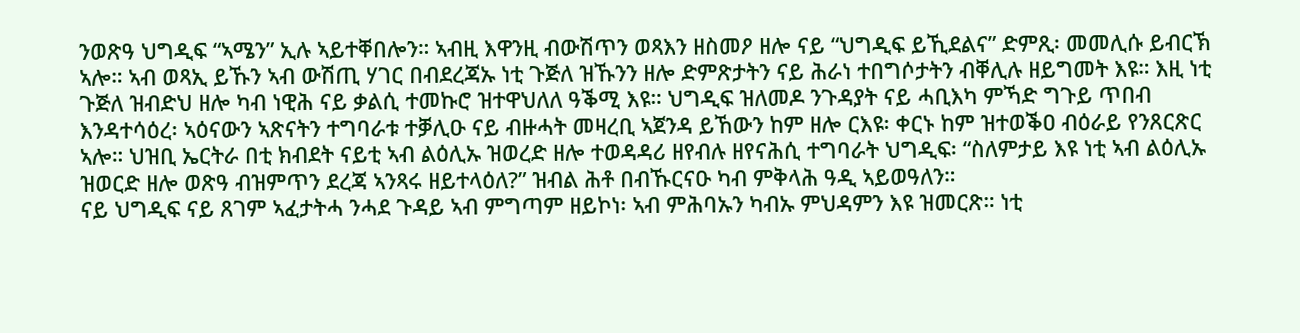ንወጽዓ ህግዲፍ “ኣሜን” ኢሉ ኣይተቐበሎን። ኣብዚ እዋንዚ ብውሽጥን ወጻእን ዘስመዖ ዘሎ ናይ “ህግዲፍ ይኺደልና” ድምጺ፡ መመሊሱ ይብርኽ ኣሎ። ኣብ ወጻኢ ይኹን ኣብ ውሽጢ ሃገር በብደረጃኡ ነቲ ጉጅለ ዝኹንን ዘሎ ድምጽታትን ናይ ሕራነ ተበግሶታትን ብቐሊሉ ዘይግመት እዩ። እዚ ነቲ ጉጅለ ዝብድህ ዘሎ ካብ ነዊሕ ናይ ቃልሲ ተመኩሮ ዝተዋህለለ ዓቕሚ እዩ። ህግዲፍ ዝለመዶ ንጉዳያት ናይ ሓቢእካ ምኻድ ግጉይ ጥበብ እንዳተሳዕረ፡ ኣዕናውን ኣጽናትን ተግባራቱ ተቓሊዑ ናይ ብዙሓት መዛረቢ ኣጀንዳ ይኸውን ከም ዘሎ ርእዩ፡ ቀርኑ ከም ዝተወቕዐ ብዕራይ የንጸርጽር ኣሎ። ህዝቢ ኤርትራ በቲ ክብደት ናይቲ ኣብ ልዕሊኡ ዝወረድ ዘሎ ተወዳዳሪ ዘየብሉ ዘየናሕሲ ተግባራት ህግዲፍ፡ “ስለምታይ እዩ ነቲ ኣብ ልዕሊኡ ዝወርድ ዘሎ ወጽዓ ብዝምጥን ደረጃ ኣንጻሩ ዘይተላዕለ?” ዝብል ሕቶ በብኹርናዑ ካብ ምቅላሕ ዓዲ ኣይወዓለን።
ናይ ህግዲፍ ናይ ጸገም ኣፈታትሓ ንሓደ ጉዳይ ኣብ ምግጣም ዘይኮነ፡ ኣብ ምሕባኡን ካብኡ ምህዳምን እዩ ዝመርጽ። ነቲ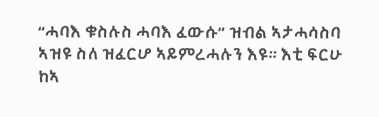“ሓባእ ቁስሉስ ሓባእ ፈውሱ” ዝብል ኣታሓሳስባ ኣዝዩ ስለ ዝፈርሆ ኣይምረሓሉን እዩ። እቲ ፍርሁ ከኣ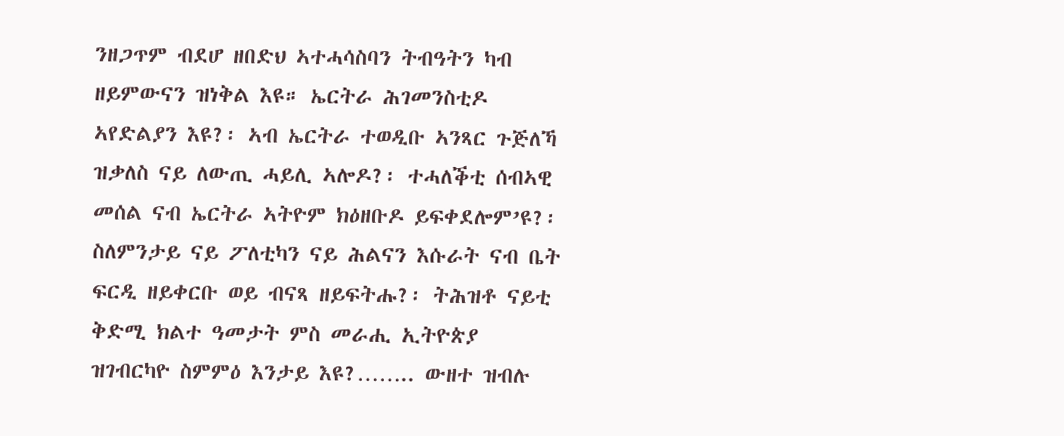ንዘጋጥም ብደሆ ዘበድህ ኣተሓሳስባን ትብዓትን ካብ ዘይምውናን ዝነቅል እዩ። ኤርትራ ሕገመንስቲዶ ኣየድልያን እዩ?፡ ኣብ ኤርትራ ተወዲቡ ኣንጻር ጉጅለኻ ዝቃለስ ናይ ለውጢ ሓይሊ ኣሎዶ?፡ ተሓለቕቲ ሰብኣዊ መሰል ናብ ኤርትራ ኣትዮም ክዕዘቡዶ ይፍቀደሎም’ዩ?፡ ስለምንታይ ናይ ፖለቲካን ናይ ሕልናን እሱራት ናብ ቤት ፍርዲ ዘይቀርቡ ወይ ብናጻ ዘይፍትሑ?፡ ትሕዝቶ ናይቲ ቅድሚ ክልተ ዓመታት ምስ መራሒ ኢትዮጵያ ዝገብርካዮ ስምምዕ እንታይ እዩ?…….. ውዘተ ዝብሉ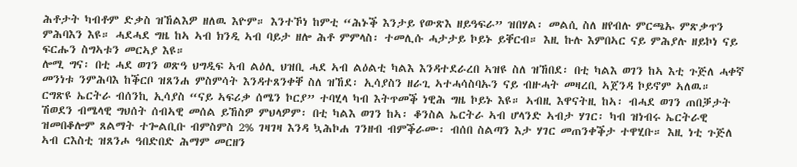ሕቶታት ካብቶም ድቃስ ዝኸልእዎ ዘለዉ እዮም። እንተኾነ ከምቲ “ሕኑቕ እንታይ የውጽእ ዘይዓፍራ” ዝበሃል፡ መልሲ ስለ ዘየብሉ ምርጫኡ ምጽቃጥን ምሕባእን እዩ። ሓደሓደ ግዜ ከኣ ኣብ ክንዲ ኣብ ባይታ ዘሎ ሕቶ ምምላስ፡ ተመሊሱ ሓታታይ ኮይኑ ይቐርብ። እዚ ኩሉ እምበኣር ናይ ምሕያሉ ዘይኮነ ናይ ፍርሑን ስግኣቱን መርኣያ እዩ።
ሎሚ ግና፡ በቲ ሓደ ወገን ወጽዓ ህግዲፍ ኣብ ልዕሊ ህዝቢ ሓደ ኣብ ልዕልቲ ካልእ እንዳተደራረበ ኣዝዩ ስለ ዝኸበደ፡ በቲ ካልእ ወገን ከኣ እቲ ጉጅለ ሓቀኛ መንነቱ ንምሕባእ ከቕርቦ ዝጸንሐ ምስምሳት እንዳተጸንቀቐ ስለ ዝኸደ፡ ኢሳያስን ዘራጊ ኣተሓሳስባኡን ናይ ብዙሓት መዛረቢ ኣጀንዳ ኮይኖም ኣለዉ። ርግጽዩ ኤርትራ ብሰንኪ ኢሳያስ “ናይ ኣፍሪቃ ሰሜን ኮርያ” ተባሂላ ካብ እትጥመቕ ነዊሕ ግዜ ኮይኑ እዩ። ኣብዚ እዋናትዚ ከኣ፡ ብሓደ ወገን ጠበቓታት ሽወደን ብሜላዊ ግህሰት ሰብኣዊ መሰል ይኸስዎ ምህላዎም፡ በቲ ካልእ ወገን ከኣ፡ ቆንስል ኤርትራ ኣብ ሆላንድ ኣብታ ሃገር፡ ካብ ዝነብሩ ኤርትራዊ ዝመበቆሎም ጸልማት ተጐልቢቡ ብምስምስ 2% ገዛገዛ እንዳ ኳሕኮሐ ገንዘብ ብምቕራሙ፡ ብሰበ ስልጣን እታ ሃገር መጠንቀቕታ ተዋሂቡ። እዚ ነቲ ጉጅለ ኣብ ርእስቲ ዝጸንሖ ዓበድበድ ሕማም መርዘን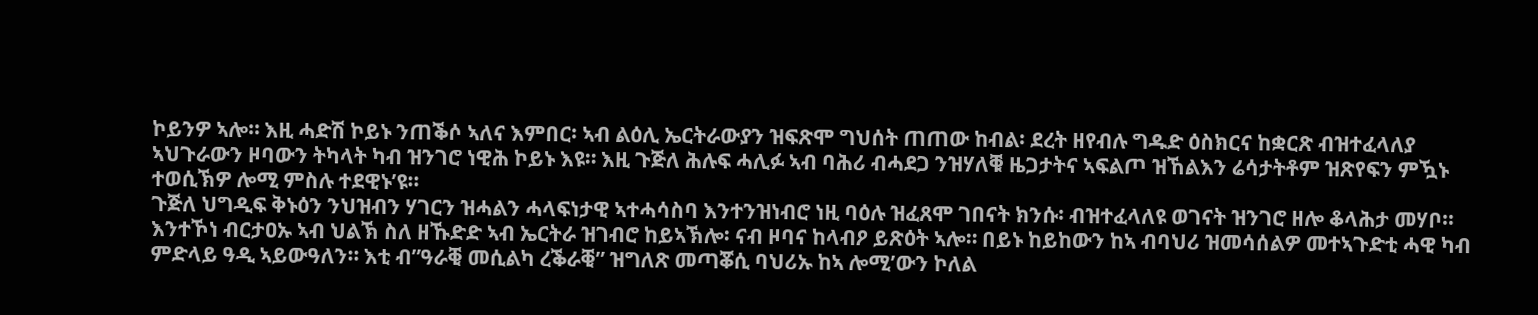ኮይንዎ ኣሎ። እዚ ሓድሽ ኮይኑ ንጠቕሶ ኣለና እምበር፡ ኣብ ልዕሊ ኤርትራውያን ዝፍጽሞ ግህሰት ጠጠው ከብል፡ ደረት ዘየብሉ ግዱድ ዕስክርና ከቋርጽ ብዝተፈላለያ ኣህጉራውን ዞባውን ትካላት ካብ ዝንገሮ ነዊሕ ኮይኑ እዩ። እዚ ጉጅለ ሕሉፍ ሓሊፉ ኣብ ባሕሪ ብሓደጋ ንዝሃለቑ ዜጋታትና ኣፍልጦ ዝኸልእን ሬሳታትቶም ዝጽየፍን ምዃኑ ተወሲኽዎ ሎሚ ምስሉ ተደዊኑ’ዩ።
ጉጅለ ህግዲፍ ቅኑዕን ንህዝብን ሃገርን ዝሓልን ሓላፍነታዊ ኣተሓሳስባ እንተንዝነብሮ ነዚ ባዕሉ ዝፈጸሞ ገበናት ክንሱ፡ ብዝተፈላለዩ ወገናት ዝንገሮ ዘሎ ቆላሕታ መሃቦ። እንተኾነ ብርታዐኡ ኣብ ህልኽ ስለ ዘኹድድ ኣብ ኤርትራ ዝገብሮ ከይኣኽሎ፡ ናብ ዞባና ከላብዖ ይጽዕት ኣሎ። በይኑ ከይከውን ከኣ ብባህሪ ዝመሳሰልዎ መተኣጉድቲ ሓዊ ካብ ምድላይ ዓዲ ኣይውዓለን። እቲ ብ”ዓራቒ መሲልካ ረቕራቒ” ዝግለጽ መጣቖሲ ባህሪኡ ከኣ ሎሚ’ውን ኮለል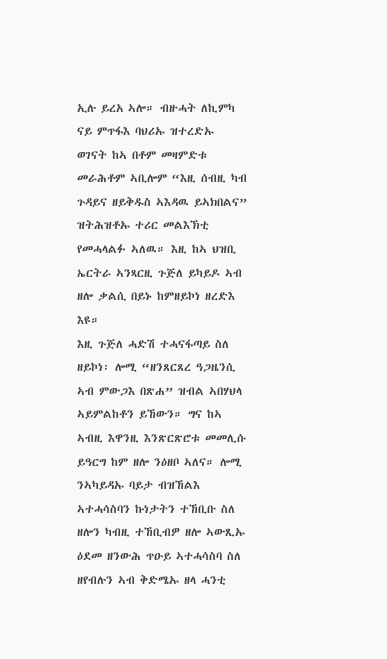ኢሉ ይረአ ኣሎ። ብዙሓት ለኪምካ ናይ ምጥፋእ ባህሪኡ ዝተረድኡ ወገናት ከኣ በቶም መዛምድቱ መራሕቶም ኣቢሎም “እዚ ሰብዚ ካብ ጉዳይና ዘይቅዱስ ኣእዳዉ ይኣክበልና” ዝትሕዝቶኡ ተሪር መልእኽቲ የመሓላልፉ ኣለዉ። እዚ ከኣ ህዝቢ ኤርትራ ኣንጻርዚ ጉጅለ ይካይዶ ኣብ ዘሎ ቃልሲ በይኑ ከምዘይኮነ ዘረድእ እዩ።
እዚ ጉጅለ ሓድሽ ተሓናፋጣይ ስለ ዘይኮነ፡ ሎሚ “ዘንጸርጸረ ዓጋዜንሲ ኣብ ምውጋእ በጽሐ” ዝብል ኣበሃህላ ኣይምልከቶን ይኸውን። ግና ከኣ ኣብዚ እዋንዚ እንጽርጽሮቱ መመሊሱ ይዓርግ ከም ዘሎ ንዕዘቦ ኣለና። ሎሚ ንኣካይዳኡ ባይታ ብዝኸልእ ኣተሓሳስባን ኩነታትን ተኸቢቡ ስለ ዘሎን ካብዚ ተኸቢብዎ ዘሎ ኣውጺኡ ዕደመ ዘንውሕ ጥዑይ ኣተሓሳስባ ስለ ዘየብሉን ኣብ ቅድሜኡ ዘላ ሓንቲ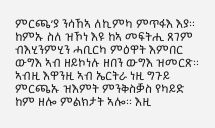ምርጫ’ያ ንሳኸኣ ለኪምካ ምጥፋእ እያ። ከምኡ ስለ ዝኾነ እዩ ከኣ መፍትሒ ጸገም ብእሂንምሂን ሓቢርካ ምዕዋት እምበር ውግእ ኣብ ዘይኮነሉ ዘበን ውግእ ዝመርጽ። ኣብዚ እዋንዚ ኣብ ኤርትራ ነዚ ግጉይ ምርጫኡ ዝእምት ምንቅስቓስ የካይድ ከም ዘሎ ምልክታት ኣሎ። እዚ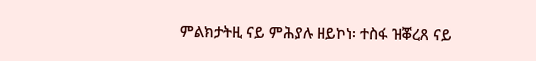ምልክታትዚ ናይ ምሕያሉ ዘይኮነ፡ ተስፋ ዝቖረጸ ናይ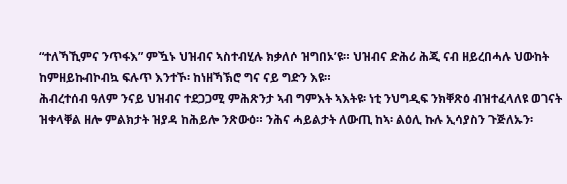“ተለኻኺምና ንጥፋእ” ምዃኑ ህዝብና ኣስተብሂሉ ክቃለሶ ዝግበኦ’ዩ። ህዝብና ድሕሪ ሕጂ ናብ ዘይረበሓሉ ህውከት ከምዘይኩብኮብኳ ፍሉጥ እንተኾ፡ ከነዘኻኽሮ ግና ናይ ግድን እዩ።
ሕብረተሰብ ዓለም ንናይ ህዝብና ተደጋጋሚ ምሕጽንታ ኣብ ግምእት ኣእትዩ፡ ነቲ ንህግዲፍ ንክቐጽዕ ብዝተፈላለዩ ወገናት ዝቀላቐል ዘሎ ምልክታት ዝያዳ ከሕይሎ ንጽውዕ። ንሕና ሓይልታት ለውጢ ከኣ፡ ልዕሊ ኩሉ ኢሳያስን ጉጅለኡን፡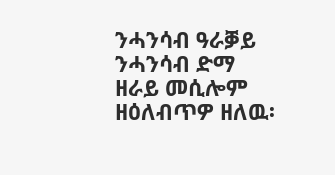ንሓንሳብ ዓራቓይ ንሓንሳብ ድማ ዘራይ መሲሎም ዘዕለብጥዎ ዘለዉ፡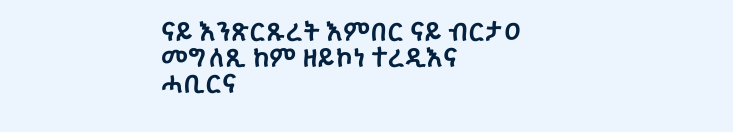ናይ እንጽርጹረት እምበር ናይ ብርታዐ መግለጺ ከም ዘይኮነ ተረዲእና ሓቢርና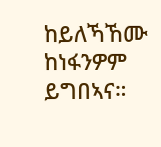ከይለኻኸሙ ከነፋንዎም ይግበኣና።